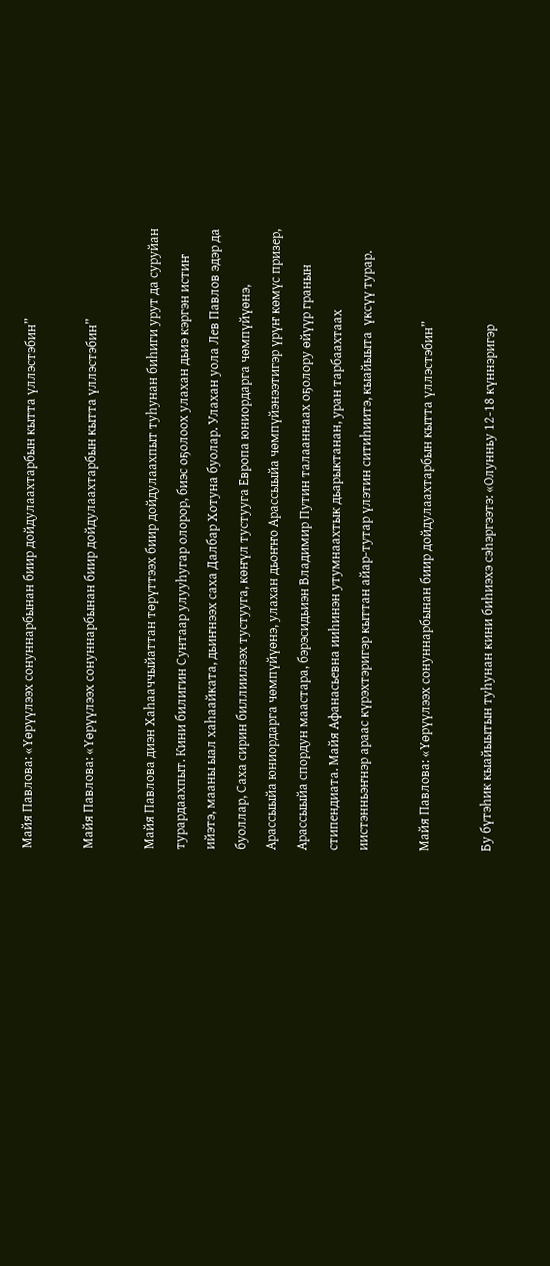Майя Павлова: «Үөрүүлээх сонуннарбынан биир дойдулаахтарбын кытта үллэстэбин”

Майя Павлова: «Үөрүүлээх сонуннарбынан биир дойдулаахтарбын кытта үллэстэбин”

Майя Павлова диэн Хаһааччыйаттан төрүттээх биир дойдулаахпыт туһунан биһиги урут да суруйан турардаахпыт. Кини билигин Сунтаар улууһугар олорор, биэс оҕолоох улахан дьиэ кэргэн истиҥ ийэтэ, мааны ыал хаһаайката, дьиҥнээх саха Далбар Хотуна буолар. Улахан уола Лев Павлов эдэр да буоллар, Саха сирин биллиилээх тустууга, көҥүл тустууга Европа юниордарга чөмпүйүөнэ, Арассыыйа юниордарга чөмпүйүөнэ, улахан дьоҥҥо Арассыыйа чөмпүйэнээтигэр үрүҥ көмүс призер, Арассыыйа спордун маастара, бэрэсидьиэн Владимир Путин талааннаах оҕолору өйүүр гранын стипендиата. Майя Афанасьевна ииһинэн утумнаахтык дьарыктанан, уран тарбаахтаах иистэнньэҥнэр араас күрэхтэригэр кыттан айар-тутар үлэтин ситиһиитэ, кыайыыта  үксүү турар.

Майя Павлова: «Үөрүүлээх сонуннарбынан биир дойдулаахтарбын кытта үллэстэбин”

Бу бүтэһик кыайыытын туһунан кини биһиэхэ сэһэргээтэ: «Олунньу 12-18 күннэригэр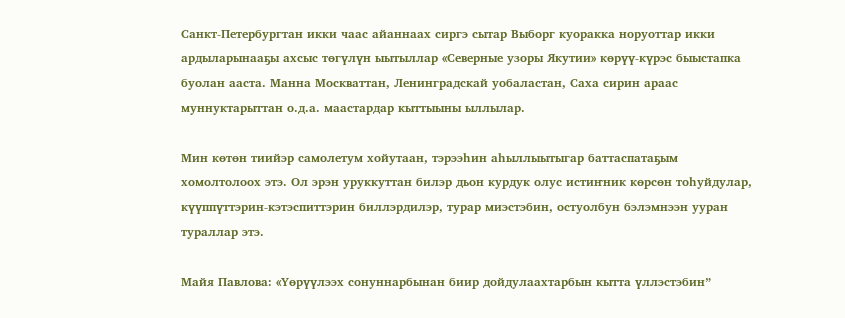Санкт-Петербургтан икки чаас айаннаах сиргэ сытар Выборг куоракка норуоттар икки ардыларынааҕы ахсыс төгүлүн ыытыллар «Северные узоры Якутии» көрүү-күрэс быыстапка буолан ааста. Манна Москваттан, Ленинградскай уобаластан, Саха сирин араас муннуктарыттан о.д.а. маастардар кыттыыны ыллылар.

Мин көтөн тиийэр самолетум хойутаан, тэрээһин аһыллыытыгар баттаспатаҕым хомолтолоох этэ. Ол эрэн уруккуттан билэр дьон курдук олус истиҥник көрсөн тоһуйдулар, күүппүттэрин-кэтэспиттэрин биллэрдилэр, турар миэстэбин, остуолбун бэлэмнээн ууран тураллар этэ.

Майя Павлова: «Үөрүүлээх сонуннарбынан биир дойдулаахтарбын кытта үллэстэбин”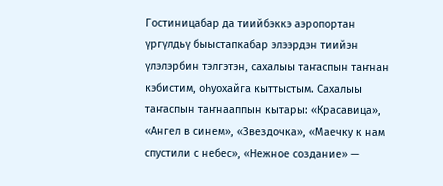Гостиницабар да тиийбэккэ аэропортан үргүлдьү быыстапкабар элээрдэн тиийэн үлэлэрбин тэлгэтэн, сахалыы таҥаспын таҥнан кэбистим, оһуохайга кыттыстым. Сахалыы таҥаспын таҥнааппын кытары: «Красавица», «Ангел в синем», «Звездочка», «Маечку к нам спустили с небес», «Нежное создание» —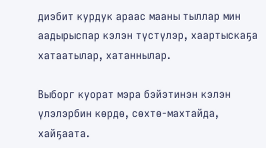диэбит курдук араас мааны тыллар мин аадырыспар кэлэн түстүлэр, хаартыскаҕа хатаатылар, хатаннылар.

Выборг куорат мэра бэйэтинэн кэлэн үлэлэрбин көрдө, сөхтө-махтайда, хайҕаата.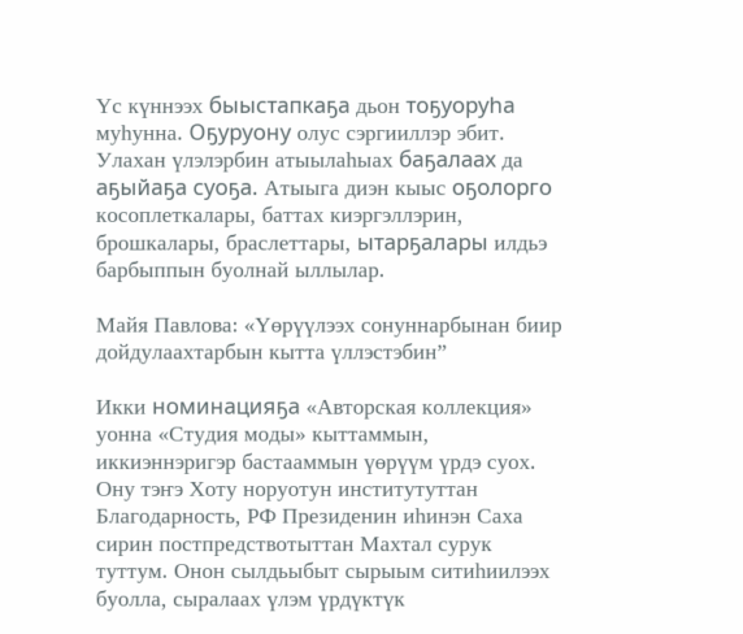Үс күннээх быыстапкаҕа дьон тоҕуоруһа муһунна. Оҕуруону олус сэргииллэр эбит. Улахан үлэлэрбин атыылаһыах баҕалаах да аҕыйаҕа суоҕа. Атыыга диэн кыыс оҕолорго косоплеткалары, баттах киэргэллэрин, брошкалары, браслеттары, ытарҕалары илдьэ барбыппын буолнай ыллылар.

Майя Павлова: «Үөрүүлээх сонуннарбынан биир дойдулаахтарбын кытта үллэстэбин”

Икки номинацияҕа «Авторская коллекция» уонна «Студия моды» кыттаммын, иккиэннэригэр бастааммын үөрүүм үрдэ суох. Ону тэҥэ Хоту норуотун институтуттан Благодарность, РФ Президенин иһинэн Саха сирин постпредствотыттан Махтал сурук туттум. Онон сылдьыбыт сырыым ситиһиилээх буолла, сыралаах үлэм үрдүктүк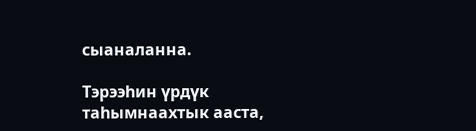сыаналанна.

Тэрээһин үрдүк таһымнаахтык ааста,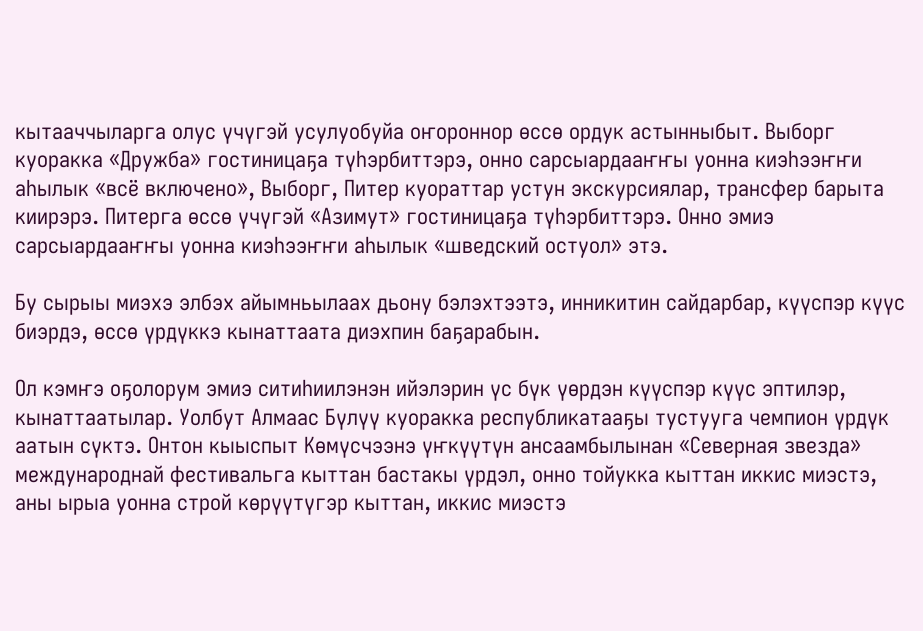кытааччыларга олус үчүгэй усулуобуйа оҥороннор өссө ордук астынныбыт. Выборг куоракка «Дружба» гостиницаҕа түһэрбиттэрэ, онно сарсыардааҥҥы уонна киэһээҥҥи аһылык «всё включено», Выборг, Питер куораттар устун экскурсиялар, трансфер барыта киирэрэ. Питерга өссө үчүгэй «Азимут» гостиницаҕа түһэрбиттэрэ. Онно эмиэ сарсыардааҥҥы уонна киэһээҥҥи аһылык «шведский остуол» этэ.

Бу сырыы миэхэ элбэх айымньылаах дьону бэлэхтээтэ, инникитин сайдарбар, күүспэр күүс биэрдэ, өссө үрдүккэ кынаттаата диэхпин баҕарабын.

Ол кэмҥэ оҕолорум эмиэ ситиһиилэнэн ийэлэрин үс бүк үөрдэн күүспэр күүс эптилэр, кынаттаатылар. Уолбут Алмаас Бүлүү куоракка республикатааҕы тустууга чемпион үрдүк аатын сүктэ. Онтон кыыспыт Көмүсчээнэ үҥкүүтүн ансаамбылынан «Северная звезда» международнай фестивальга кыттан бастакы үрдэл, онно тойукка кыттан иккис миэстэ, аны ырыа уонна строй көрүүтүгэр кыттан, иккис миэстэ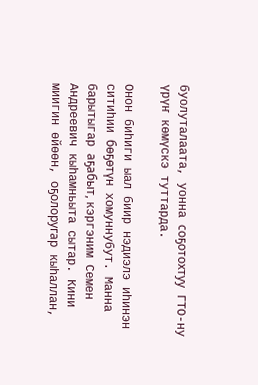буолуталаата, уонна соҕотохтуу ГТО-ну үрүҥ көмүскэ туттарда.

Онон биһиги ыал биир нэдиэлэ иһинэн ситиһии бөҕөтүн хомуннубут. Манна барытыгар аҕабыт, кэргэним Семен Андреевич кыһамньыта сытар. Кини миигин өйөөн, оҕолоругар кыһаллан,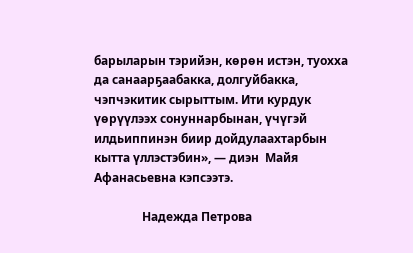барыларын тэрийэн, көрөн истэн, туохха да санаарҕаабакка, долгуйбакка, чэпчэкитик сырыттым. Ити курдук үөрүүлээх сонуннарбынан, үчүгэй илдьиппинэн биир дойдулаахтарбын кытта үллэстэбин», — диэн  Майя Афанасьевна кэпсээтэ.

                Надежда Петрова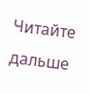Читайте дальше